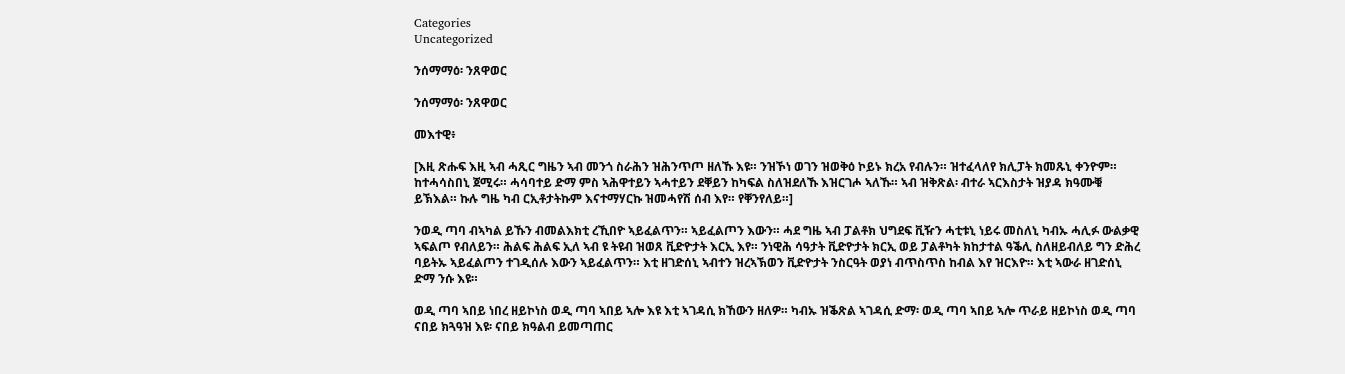Categories
Uncategorized

ንሰማማዕ፡ ንጸዋወር

ንሰማማዕ፡ ንጸዋወር

መእተዊ፥

[እዚ ጽሑፍ እዚ ኣብ ሓጺር ግዜን ኣብ መንጎ ስራሕን ዝሕንጥጦ ዘለኹ እዩ። ንዝኾነ ወገን ዝወቅዕ ኮይኑ ክረአ የብሉን። ዝተፈላለየ ክሊፓት ክመጹኒ ቀንዮም። ከተሓሳስበኒ ጀሚሩ። ሓሳባተይ ድማ ምስ ኣሕዋተይን ኣሓተይን ደቐይን ከካፍል ስለዝደለኹ እዝርገሖ ኣለኹ። ኣብ ዝቅጽል፡ ብተራ ኣርእስታት ዝያዳ ክዓሙቑ ይኽእል። ኩሉ ግዜ ካብ ርኢቶታትኩም እናተማሃርኩ ዝመሓየሽ ሰብ እየ። የቐንየለይ።]

ንወዲ ጣባ ብኣካል ይኹን ብመልእክቲ ረኺበዮ ኣይፈልጥን። ኣይፈልጦን እውን። ሓደ ግዜ ኣብ ፓልቶክ ህግደፍ ቪዥን ሓቲቱኒ ነይሩ መስለኒ ካብኡ ሓሊፉ ውልቃዊ ኣፍልጦ የብለይን። ሕልፍ ሕልፍ ኢለ ኣብ ዩ ትዩብ ዝወጸ ቪድዮታት እርኢ እየ። ንነዊሕ ሳዓታት ቪድዮታት ክርኢ ወይ ፓልቶካት ክከታተል ዓቕሊ ስለዘይብለይ ግን ድሕረ ባይትኡ ኣይፈልጦን ተገዲሰሉ እውን ኣይፈልጥን። እቲ ዘገድሰኒ ኣብተን ዝረኣኽወን ቪድዮታት ንስርዓት ወያነ ብጥስጥስ ከብል እየ ዝርእዮ። እቲ ኣውራ ዘገድሰኒ ድማ ንሱ እዩ።

ወዲ ጣባ ኣበይ ነበረ ዘይኮነስ ወዲ ጣባ ኣበይ ኣሎ እዩ እቲ ኣገዳሲ ክኸውን ዘለዎ። ካብኡ ዝቕጽል ኣገዳሲ ድማ፡ ወዲ ጣባ ኣበይ ኣሎ ጥራይ ዘይኮነስ ወዲ ጣባ ናበይ ክጓዓዝ እዩ፡ ናበይ ክዓልብ ይመጣጠር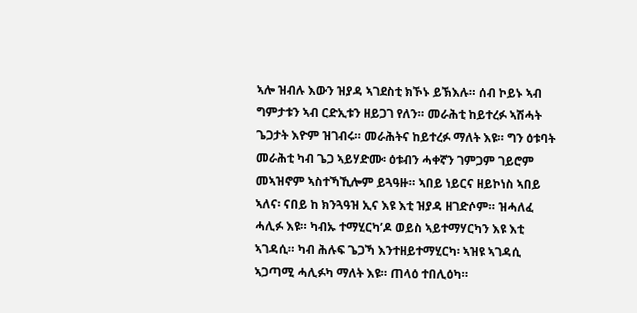ኣሎ ዝብሉ እውን ዝያዳ ኣገደስቲ ክኾኑ ይኽእሉ። ሰብ ኮይኑ ኣብ ግምታቱን ኣብ ርድኢቱን ዘይጋገ የለን። መራሕቲ ከይተረፉ ኣሽሓት ጌጋታት እዮም ዝገብሩ። መራሕትና ከይተረፉ ማለት እዩ። ግን ዕቱባት መራሕቲ ካብ ጌጋ ኣይሃድሙ፡ ዕቱብን ሓቀኛን ገምጋም ገይሮም መኣዝኖም ኣስተኻኺሎም ይጓዓዙ። ኣበይ ነይርና ዘይኮነስ ኣበይ ኣለና፡ ናበይ ከ ክንጓዓዝ ኢና እዩ እቲ ዝያዳ ዘገድሶም። ዝሓለፈ ሓሊፉ እዩ። ካብኡ ተማሂርካ’ዶ ወይስ ኣይተማሃርካን እዩ እቲ ኣገዳሲ። ካብ ሕሉፍ ጌጋኻ እንተዘይተማሂርካ፡ ኣዝዩ ኣገዳሲ ኣጋጣሚ ሓሊፉካ ማለት እዩ። ጠላዕ ተበሊዕካ።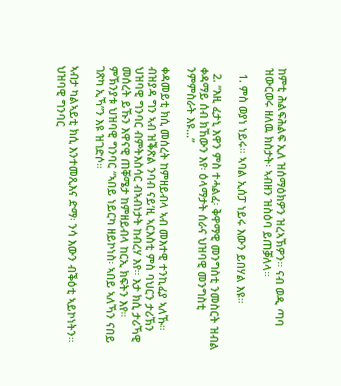ከምቲ ሕልፍሕልፍ ኢለ ዝሰማዕክዎን ዝረኣኽዎን። ናብ ወዲ ጣባ ዝውርወሩ ዘለዉ ክስታት፡ ኣብዘን ዝስዕባ ይጠቓለላ።

  1. ምስ ወያነ ነይሩ። ኣባል ኢሰፓ ነይሩ እውን ይበሃል እዩ።

  2. “እዚ ፈታኒ እዋን ምስ ተሓልፈ፡ ቅዋማዊ መንግስቲ ንመስርት ዝብል ቀዳማይ ሰብ ክኸውን እየ፡ ዕላማታት ሰራና ህዝባዊ መንግስቲ ንምምስራት እዩ…”

ቀዳመይቲ ክሲ መሰረት ከምዘይብላ ኣብ መእተዊ ተንኪፈያ ኣለኹ። ብዝያዳ ግን ኣብ ዝቕጽል ንባብ ናይ’ዚ ኣርእስቲ ምስ ባህርን ታሪኽን ህዝባዊ ግንባር ብምትእስሳር ብኣብነታት ከብረሃ እየ። እታ ክሲ ታሪኻዊ መሰረት ይኹን እዋናዊ ጠቐሜታ ከምዘይብላ ከርኢ ክፍትን እየ። ምኽንያቱ ህዝባዊ ግንባር “ኣበይ ነይርካ ዘይኮነስ፡ ኣበይ ኣለኻን ናበይ ገጽካ ኢኻ”ን እዩ ዝገድሶ።

ኣብታ ካልኣይቲ ክሲ እንተመጺእና ድማ፡ ንሳ እውን ብቕዕቲ ኣይኮነትን። ህዝባዊ ግንባር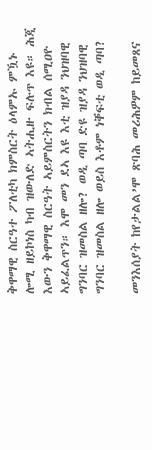ቅዋማዊ ስርዓተ ፖለቲካ ክምስርት ዕላምኡ ምዃኑ ሎሚ ዘይኮነስ ካብ ዝውለድ ኣትሒዙ ፍሉጥ እዩ። ሕጂ እውን ቅዋማዊ ስርዓት ኣይምስርትን ክብል ሰሚዐዮ ኣይፈልጥን። እሞ መን ደኣ እዩ እቲ ዝያዳ ንህዝባዊ ግንባር ዝመስል ዘሎ? ወዲ ጣባ ድዩ ዝያዳ ንህዝባዊ ግንባር ዝመስል ዘሎ ወይስ እቶም ነቐፍቲ ወዲ ጣባ?

መንእሰያት ከየታልል’ሞ ጽባሕ መሪሕዎም ከይመጸና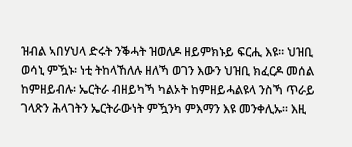ዝብል ኣበሃህላ ድሩት ንቕሓት ዝወለዶ ዘይምክኑይ ፍርሒ እዩ። ህዝቢ ወሳኒ ምዃኑ፡ ነቲ ትከላኸለሉ ዘለኻ ወገን እውን ህዝቢ ክፈርዶ መሰል ከምዘይብሉ፡ ኤርትራ ብዘይካኻ ካልኦት ከምዘይሓልዩላ ንስኻ ጥራይ ገላጽን ሕላገትን ኤርትራውነት ምዃንካ ምእማን እዩ መንቀሊኡ። እዚ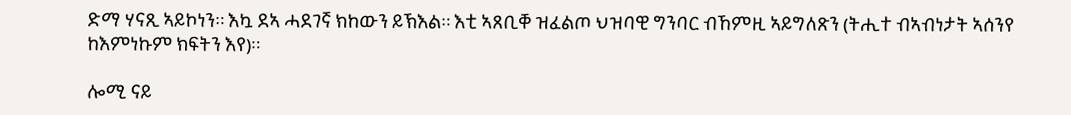ድማ ሃናጺ ኣይኮነን። እኳ ደኣ ሓደገኛ ክከውን ይኽእል። እቲ ኣጸቢቐ ዝፈልጦ ህዝባዊ ግንባር ብኸምዚ ኣይግለጽን (ትሒተ ብኣብነታት ኣሰንየ ከእምነኩም ክፍትን እየ)።

ሎሚ ናይ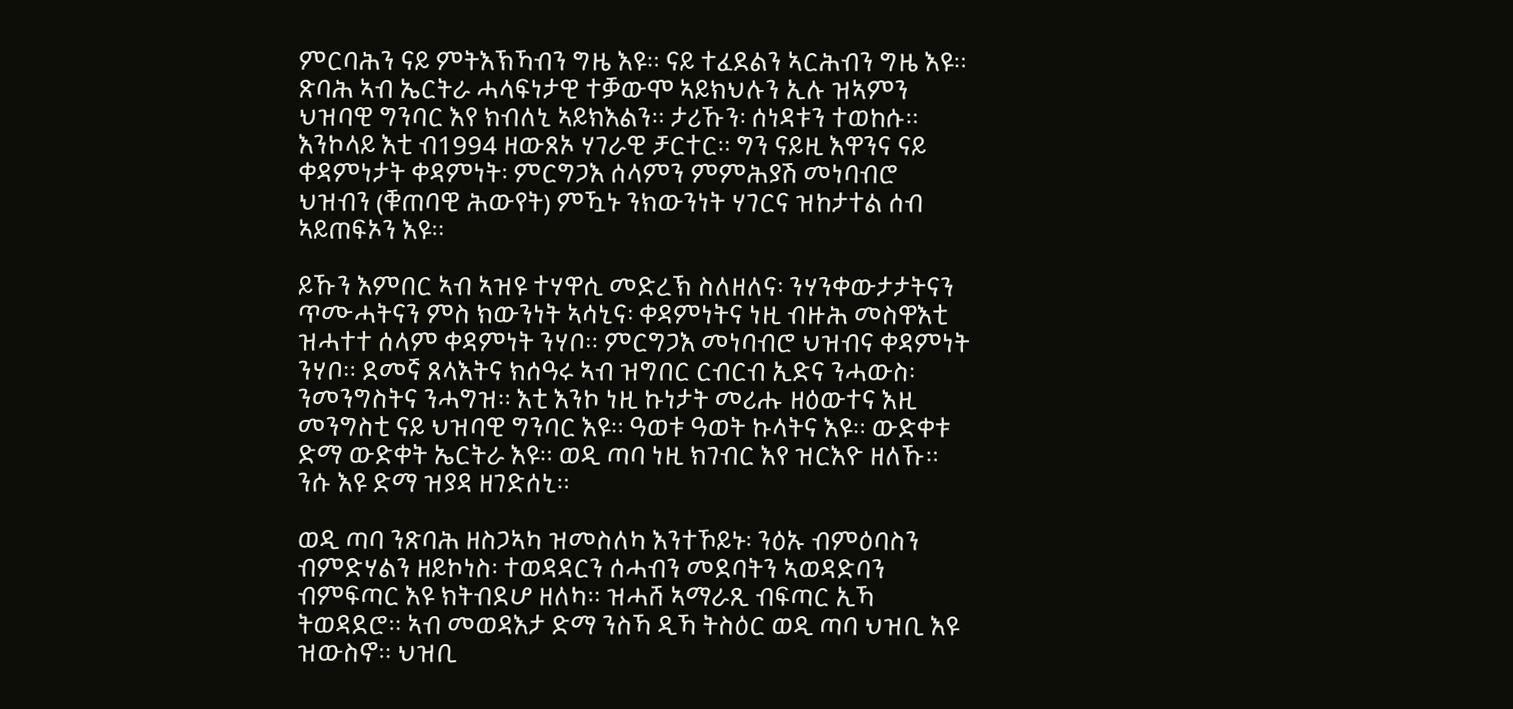ምርባሕን ናይ ምትእኽኻብን ግዜ እዩ። ናይ ተፈደልን ኣርሕብን ግዜ እዩ። ጽባሕ ኣብ ኤርትራ ሓላፍነታዊ ተቓውሞ ኣይክህሉን ኢሉ ዝኣምን ህዝባዊ ግንባር እየ ክብለኒ ኣይክእልን። ታሪኹን፡ ሰነዳቱን ተወከሱ። እንኮላይ እቲ ብ1994 ዘውጸኦ ሃገራዊ ቻርተር። ግን ናይዚ እዋንና ናይ ቀዳምነታት ቀዳምነት፡ ምርግጋእ ሰላምን ምምሕያሽ መነባብሮ ህዝብን (ቑጠባዊ ሕውየት) ምዃኑ ንክውንነት ሃገርና ዝከታተል ሰብ ኣይጠፍኦን እዩ።

ይኹን እምበር ኣብ ኣዝዩ ተሃዋሲ መድረኽ ስለዘለና፡ ንሃንቀውታታትናን ጥሙሓትናን ምስ ክውንነት ኣሳኒና፡ ቀዳምነትና ነዚ ብዙሕ መስዋእቲ ዝሓተተ ሰላም ቀዳምነት ንሃቦ። ምርግጋእ መነባብሮ ህዝብና ቀዳምነት ንሃቦ። ደመኛ ጸላእትና ክሰዓሩ ኣብ ዝግበር ርብርብ ኢድና ንሓውስ፡ ንመንግስትና ንሓግዝ። እቲ እንኮ ነዚ ኩነታት መሪሑ ዘዕውተና እዚ መንግስቲ ናይ ህዝባዊ ግንባር እዩ። ዓወቱ ዓወት ኩላትና እዩ። ውድቀቱ ድማ ውድቀት ኤርትራ እዩ። ወዲ ጣባ ነዚ ክገብር እየ ዝርእዮ ዘለኹ። ንሱ እዩ ድማ ዝያዳ ዘገድሰኒ።

ወዲ ጣባ ንጽባሕ ዘስጋኣካ ዝመስለካ እንተኾይኑ፡ ንዕኡ ብምዕባስን ብምድሃልን ዘይኮነስ፡ ተወዳዳርን ሰሓብን መደባትን ኣወዳድባን ብምፍጣር እዩ ክትብደሆ ዘለካ። ዝሓሸ ኣማራጺ ብፍጣር ኢኻ ትወዳደሮ። ኣብ መወዳእታ ድማ ንስኻ ዲኻ ትስዕር ወዲ ጣባ ህዝቢ እዩ ዝውስኖ። ህዝቢ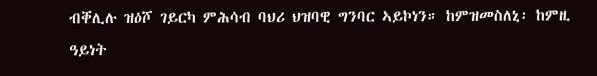ብቐሊሉ ዝዕሾ ገይርካ ምሕሳብ ባህሪ ህዝባዊ ግንባር ኣይኮነን። ከምዝመስለኒ፡ ከምዚ ዓይነት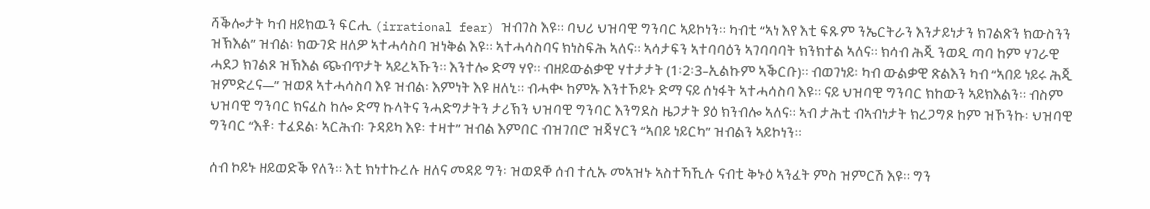ሻቕሎታት ካብ ዘይክዉን ፍርሒ (irrational fear) ዝብገስ እዩ። ባህሪ ህዝባዊ ግንባር ኣይኮነን። ካብቲ “ኣነ እየ እቲ ፍጹም ንኤርትራን እንታይነታን ክገልጽን ክውስንን ዝኽእል” ዝብል፡ ክውገድ ዘለዎ ኣተሓሳስባ ዝነቅል እዩ። ኣተሓሳስባና ክነስፍሕ ኣለና። ኣሳታፍን ኣተባባዕን ኣገባባባት ክንክተል ኣለና። ክሳብ ሕጂ ንወዲ ጣባ ከም ሃገራዊ ሓደጋ ክገልጾ ዝኽእል ጭብጥታት ኣይረኣኹን። እንተሎ ድማ ሃየ። ብዘይውልቃዊ ሃተታታት (1፡2፡3–ኢልኩም ኣቕርቡ)። ብወገነይ፡ ካብ ውልቃዊ ጽልእን ካብ “ኣበይ ነይሩ ሕጂ ዝምድረና—” ዝወጸ ኣተሓሳስባ እዩ ዝብል፡ እምነት እዩ ዘለኒ። ብሓቊ ከምኡ እንተኾይኑ ድማ ናይ ሰነፋት ኣተሓሳስባ እዩ። ናይ ህዝባዊ ግንባር ክከውን ኣይክእልን። ብስም ህዝባዊ ግንባር ክናፈስ ከሎ ድማ ኩላትና ንሓድግታትን ታሪኽን ህዝባዊ ግንባር እንግደስ ዜጋታት ያዕ ክንብሎ ኣለና። ኣብ ታሕቲ ብኣብነታት ክረጋግጾ ከም ዝኾንኩ፡ ህዝባዊ ግንባር “እቶ፡ ተፈደል፡ ኣርሕብ፡ ጉዳይካ እዩ፡ ተዛተ” ዝብል እምበር ብዝገበሮ ዝጃሃርን “ኣበይ ነይርካ” ዝብልን ኣይኮነን።

ሰብ ኮይኑ ዘይወድቕ የለን። እቲ ክነተኩረሉ ዘለና መዳይ ግን፡ ዝወደቐ ሰብ ተሲኡ መኣዝኑ ኣስተኻኺሉ ናብቲ ቅኑዕ ኣንፈት ምስ ዝምርሽ እዩ። ግን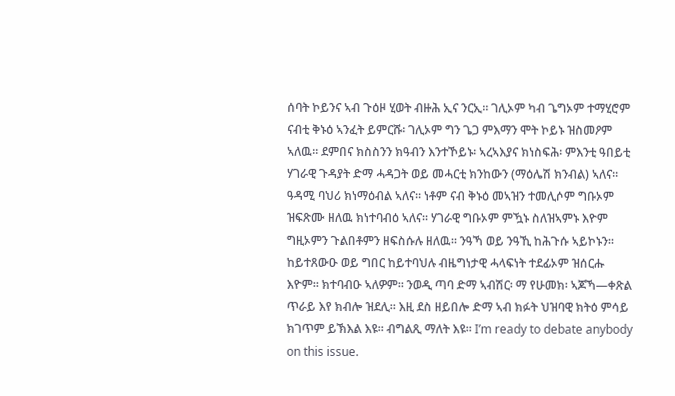ሰባት ኮይንና ኣብ ጉዕዞ ሂወት ብዙሕ ኢና ንርኢ። ገሊኦም ካብ ጌግኦም ተማሂሮም ናብቲ ቅኑዕ ኣንፈት ይምርሹ፡ ገሊኦም ግን ጌጋ ምእማን ሞት ኮይኑ ዝስመዖም ኣለዉ። ደምበና ክስስንን ክዓብን እንተኾይኑ፡ ኣረኣእያና ክነስፍሕ፡ ምእንቲ ዓበይቲ ሃገራዊ ጉዳያት ድማ ሓዳጋት ወይ መሓርቲ ክንከውን (ማዕሌሽ ክንብል) ኣለና። ዓዳሚ ባህሪ ክነማዕብል ኣለና። ነቶም ናብ ቅኑዕ መኣዝን ተመሊሶም ግቡኦም ዝፍጽሙ ዘለዉ ክነተባብዕ ኣለና። ሃገራዊ ግቡኦም ምዃኑ ስለዝኣምኑ እዮም ግዚኦምን ጉልበቶምን ዘፍስሱሉ ዘለዉ። ንዓኻ ወይ ንዓኺ ከሕጉሱ ኣይኮኑን። ከይተጸውዑ ወይ ግበር ከይተባህሉ ብዜግነታዊ ሓላፍነት ተደፊኦም ዝሰርሑ እዮም። ክተባብዑ ኣለዎም። ንወዲ ጣባ ድማ ኣብሽር፡ ማ የሁመክ፡ ኣጆኻ—ቀጽል ጥራይ እየ ክብሎ ዝደሊ። እዚ ደስ ዘይበሎ ድማ ኣብ ክፉት ህዝባዊ ክትዕ ምሳይ ክገጥም ይኽእል እዩ። ብግልጺ ማለት እዩ። I’m ready to debate anybody on this issue.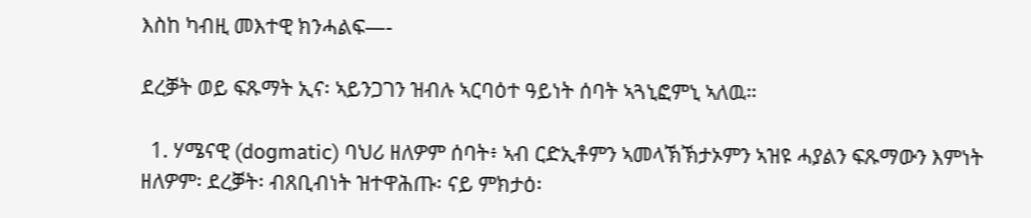እስከ ካብዚ መእተዊ ክንሓልፍ—-

ደረቓት ወይ ፍጹማት ኢና፡ ኣይንጋገን ዝብሉ ኣርባዕተ ዓይነት ሰባት ኣጓኒፎምኒ ኣለዉ።

  1. ሃሜናዊ (dogmatic) ባህሪ ዘለዎም ሰባት፥ ኣብ ርድኢቶምን ኣመላኽኽታኦምን ኣዝዩ ሓያልን ፍጹማውን እምነት ዘለዎም፡ ደረቓት፡ ብጸቢብነት ዝተዋሕጡ፡ ናይ ምክታዕ፡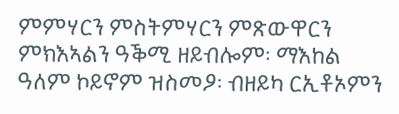ምምሃርን ምስትምሃርን ምጽውዋርን ምክእኣልን ዓቕሚ ዘይብሎም፡ ማእከል ዓለም ኮይኖም ዝስመዖ፡ ብዘይካ ርኢቶኦምን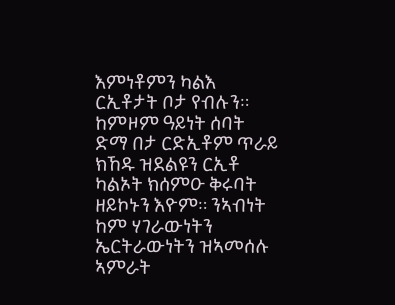እምነቶምን ካልእ ርኢቶታት ቦታ የብሉን። ከምዞም ዓይነት ሰባት ድማ በታ ርድኢቶም ጥራይ ክኸዱ ዝደልዩን ርኢቶ ካልኦት ክሰምዑ ቅሩባት ዘይኮኑን እዮም። ንኣብነት ከም ሃገራውነትን ኤርትራውነትን ዝኣመሰሉ ኣምራት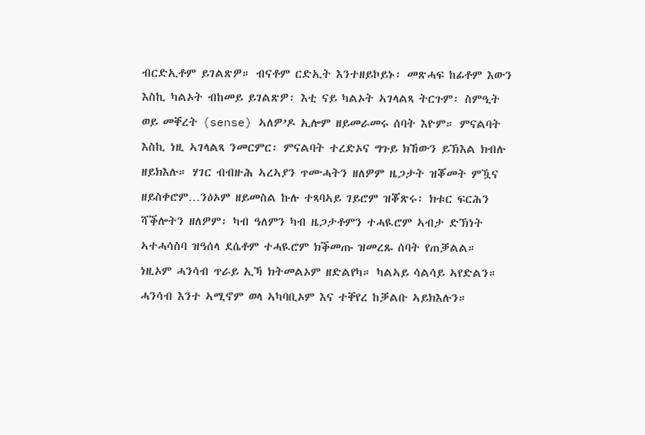ብርድኢቶም ይገልጽዎ። ብናቶም ርድኢት እንተዘይኮይኑ፡ መጽሓፍ ከፊቶም እውን እስኪ ካልኦት ብከመይ ይገልጽዎ፡ እቲ ናይ ካልኦት ኣገላልጻ ትርጉም፡ ስምዒት ወይ መቐረት (sense) ኣለዎ’ዶ ኢሎም ዘይመራመሩ ሰባት እዮም። ምናልባት እስኪ ነዚ ኣገላልጻ ንመርምር፡ ምናልባት ተረድኦና ግጉይ ክኸውን ይኽእል ክብሉ ዘይክእሉ። ሃገር ብብዙሕ ኣረኣያን ጥሙሓትን ዘለዎም ዜጋታት ዝቖመት ምዃና ዘይስቀሮም…ንዕኦም ዘይመስል ኩሉ ተጻባኣይ ገይሮም ዝቖጽሩ፡ ክቱር ፍርሕን ሻቕሎትን ዘለዎም፡ ካብ ዓለምን ካብ ዜጋታቶምን ተሓዪሮም ኣብታ ድኽነት ኣተሓሳስባ ዝዓሰላ ደሴቶም ተሓዪሮም ክቕመጡ ዝመረጹ ሰባት የጠቓልል። ነዚኦም ሓንሳብ ጥራይ ኢኻ ክትመልኦም ዘድልየካ። ካልኣይ ሳልሳይ ኣየድልን። ሓንሳብ እንተ ኣሚኖም ወላ ኣካባቢኦም እና ተቐየረ ከቓልቡ ኣይክእሉን።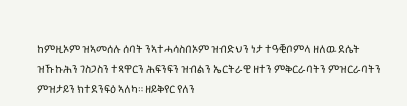ከምዚኦም ዝኣመሰሉ ሰባት ንኣተሓሳስበኦም ዝብድህን ነታ ተዓቒቦምላ ዘለዉ ደሴት ዝኹኩሕን ገስጋስን ተጻዋርን ሕፍንፍን ዝብልን ኤርትራዊ ዘተን ምቅርራባትን ምዝርራባትን ምዝታይን ክተደንፍዕ ኣለካ። ዘይቅየር የለን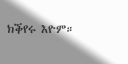ክቕየሩ እዮም።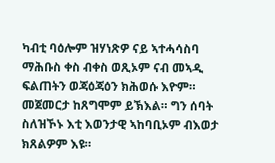ካብቲ ባዕሎም ዝሃነጽዎ ናይ ኣተሓሳስባ ማሕቡስ ቀስ ብቀስ ወጺኦም ናብ መኣዲ ፍልጠትን ወጃዕጃዕን ክሕወሱ እዮም። መጀመርታ ከጸግሞም ይኽእል። ግን ሰባት ስለዝኾኑ እቲ እወንታዊ ኣከባቢኦም ብእወታ ክጸልዎም እዩ።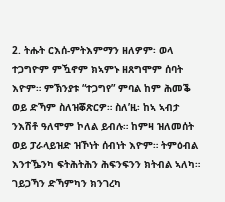2. ትሑት ርእሰ-ምትእምማን ዘለዎም፡ ወላ ተጋግዮም ምዃኖም ክኣምኑ ዘጸግሞም ሰባት እዮም። ምኽንያቱ “ተጋግየ” ምባል ከም ሕመቕ ወይ ድኻም ስለዝቖጽርዎ። ስለ’ዚ፡ ከኣ ኣብታ ንእሽቶ ዓለሞም ኮለል ይብሉ። ከምዛ ዝለመሰት ወይ ፓራላይዝድ ዝኾነት ሰብነት እዮም። ትምዕብል እንተዄንካ ፍትሕትሕን ሕፍንፍንን ክትብል ኣለካ። ገይጋኻን ድኻምካን ክንገረካ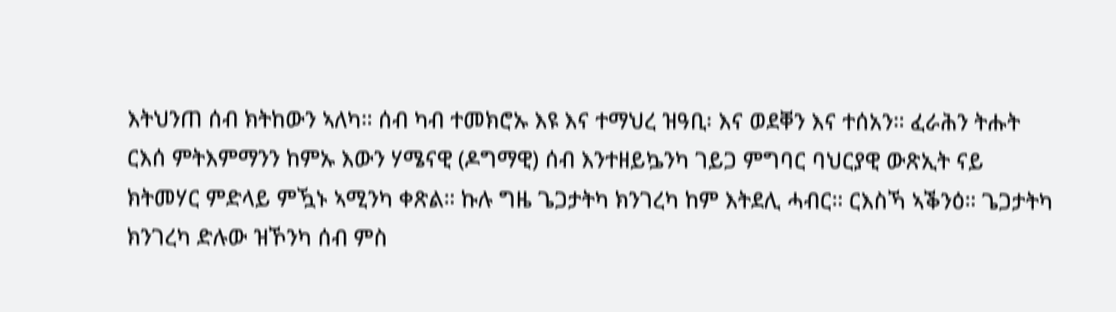እትህንጠ ሰብ ክትከውን ኣለካ። ሰብ ካብ ተመክሮኡ እዩ እና ተማህረ ዝዓቢ፡ እና ወደቐን እና ተሰአን። ፈራሕን ትሑት ርእሰ ምትእምማንን ከምኡ እውን ሃሜናዊ (ዶግማዊ) ሰብ እንተዘይኴንካ ገይጋ ምግባር ባህርያዊ ውጽኢት ናይ ክትመሃር ምድላይ ምዃኑ ኣሚንካ ቀጽል። ኩሉ ግዜ ጌጋታትካ ክንገረካ ከም እትደሊ ሓብር። ርእስኻ ኣቕንዕ። ጌጋታትካ ክንገረካ ድሉው ዝኾንካ ሰብ ምስ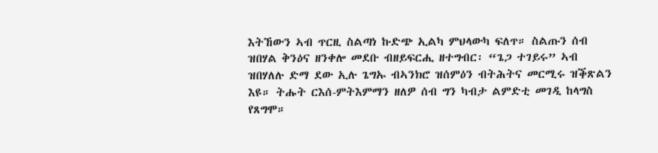እትኸውን ኣብ ጥርዚ ስልጣነ ኩድጭ ኢልካ ምህላውካ ፍለጥ። ስልጡን ሰብ ዝበሃል ቅንዕና ዘንቀሎ መደቡ ብዘይፍርሒ ዘተግብር፡ “ጌጋ ተገይሩ” ኣብ ዝበሃለሉ ድማ ደው ኢሉ ጌግኡ ብኣንክሮ ዝሰምዕን ብትሕትና መርሚሩ ዝቕጽልን እዩ። ትሑት ርእሰ-ምትእምማን ዘለዎ ሰብ ግን ካብታ ልምድቲ መገዲ ከላግስ የጸግሞ።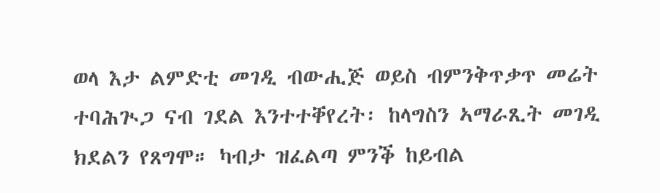ወላ እታ ልምድቲ መገዲ ብውሒጅ ወይስ ብምንቅጥቃጥ መሬት ተባሕጒጋ ናብ ገደል እንተተቐየረት፡ ከላግስን ኣማራጺት መገዲ ክደልን የጸግሞ። ካብታ ዝፈልጣ ምንቕ ከይብል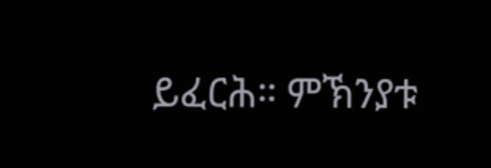ይፈርሕ። ምኽንያቱ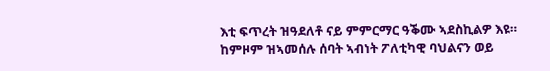እቲ ፍጥረት ዝዓደለቶ ናይ ምምርማር ዓቕሙ ኣደስኪልዎ እዩ። ከምዞም ዝኣመሰሉ ሰባት ኣብነት ፖለቲካዊ ባህልናን ወይ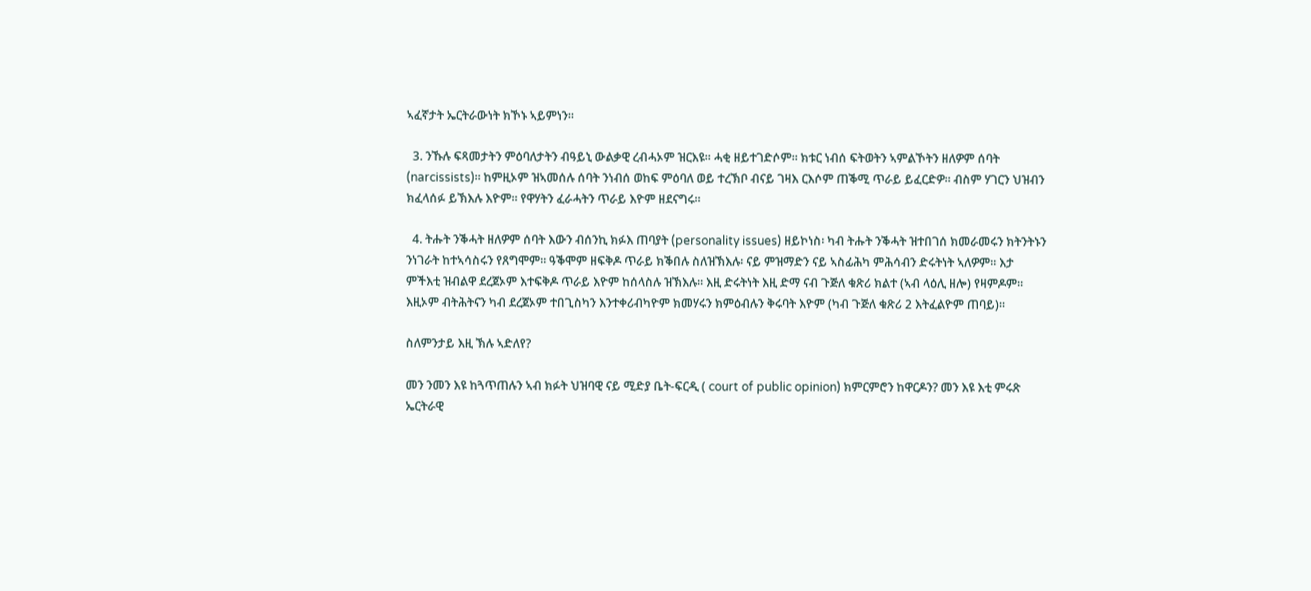ኣፈኛታት ኤርትራውነት ክኾኑ ኣይምነን።

  3. ንኹሉ ፍጻመታትን ምዕባለታትን ብዓይኒ ውልቃዊ ረብሓኦም ዝርእዩ። ሓቂ ዘይተገድሶም። ክቱር ነብሰ ፍትወትን ኣምልኾትን ዘለዎም ሰባት (narcissists)። ከምዚኦም ዝኣመሰሉ ሰባት ንነብሰ ወከፍ ምዕባለ ወይ ተረኽቦ ብናይ ገዛእ ርእሶም ጠቕሚ ጥራይ ይፈርድዎ። ብስም ሃገርን ህዝብን ክፈላሰፉ ይኽእሉ እዮም። የዋሃትን ፈራሓትን ጥራይ እዮም ዘደናግሩ።

  4. ትሑት ንቕሓት ዘለዎም ሰባት እውን ብሰንኪ ክፉእ ጠባያት (personality issues) ዘይኮነስ፡ ካብ ትሑት ንቕሓት ዝተበገሰ ክመራመሩን ክትንትኑን ንነገራት ከተኣሳስሩን የጸግሞም። ዓቕሞም ዘፍቅዶ ጥራይ ክቕበሉ ስለዝኽእሉ፡ ናይ ምዝማድን ናይ ኣስፊሕካ ምሕሳብን ድሩትነት ኣለዎም። እታ ምችእቲ ዝብልዋ ደረጀኦም እተፍቅዶ ጥራይ እዮም ከሰላስሉ ዝኽእሉ። እዚ ድሩትነት እዚ ድማ ናብ ጉጅለ ቁጽሪ ክልተ (ኣብ ላዕሊ ዘሎ) የዛምዶም። እዚኦም ብትሕትናን ካብ ደረጀኦም ተበጊስካን እንተቀሪብካዮም ክመሃሩን ክምዕብሉን ቅሩባት እዮም (ካብ ጉጅለ ቁጽሪ 2 እትፈልዮም ጠባይ)።

ስለምንታይ እዚ ኽሉ ኣድለየ?

መን ንመን እዩ ከጓጥጠሉን ኣብ ክፉት ህዝባዊ ናይ ሚድያ ቤት-ፍርዲ ( court of public opinion) ክምርምሮን ከዋርዶን? መን እዩ እቲ ምሩጽ ኤርትራዊ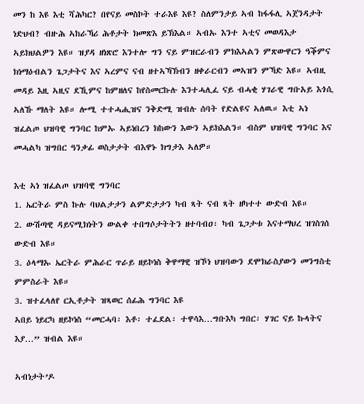መን ከ እዩ እቲ ሻሕካር? በየናይ መስኮት ተራእዩ እዩ? ስለምንታይ ኣብ ከፋፋሊ ኣጀንዳታት ነድህብ? ብዙሕ ኣከራኻሪ ሕቶታት ክመጽእ ይኽእል። ኣብኡ እንተ ኣቲና መወዳእታ ኣይክህልዎን እዩ። ዝያዳ ዘነጽሮ እንተሎ ግን ናይ ምዝርራብን ምክእኣልን ምጽውዋርን ዓቕምና ክነማዕብልን ጌጋታትና እና ኣረምና ናብ ዘተኣኻኽብን ዘቀራርብን መኣዝን ምኻድ እዩ። ኣብዚ መዳይ እዚ ኣዚና ደኺምና ከምዘለና ከየስመርኩሉ እንተሓሊፈ ናይ ብሓቂ ሃገራዊ ግቡአይ እጎሲ ኣለኹ ማለት እዩ። ሎሚ ተተሓሒዝና ንቅድሚ ዝብሉ ሰባት የድልዩና ኣለዉ። እቲ ኣነ ዝፈልጦ ህዝባዊ ግንባር ከምኡ ኣይነበረን ክከውን እውን ኣይክእልን። ብስም ህዝባዊ ግንባር እና መሓልካ ዝግበር ዓንቃፊ ወስታታት ብእዋኑ ክግታእ ኣለዎ።

እቲ ኣነ ዝፈልጦ ህዝባዊ ግንባር
1. ኤርትራ ምስ ኩሉ ባህልታታን ልምድታታን ካብ ጻት ናብ ጻት ዘካተተ ውድብ እዩ።
2. ውሽጣዊ ዳይናሚክነትን ውልቀ ተበግሶታትትን ዘተባብዐ፡ ካብ ጌጋታቱ እናተማህረ ዝገስገሰ ውድብ እዩ።
3. ዕላማኡ ኤርትራ ምሕራር ጥራይ ዘይኮነስ ቅዋማዊ ዝኾነ ህዝባውን ደሞክራስያውን መንግስቲ ምምስራት እዩ።
3. ዝተፈላለየ ርኢቶታት ዝጻወር ሰፊሕ ግንባር እዩ
ኣበይ ነይርካ ዘይኮነስ “መርሓባ፡ እቶ፡ ተፈደል፡ ተዋሳእ…ግቡእካ ግበር፡ ሃገር ናይ ኩላትና እያ…” ዝብል እዩ።

ኣብነታት’ዶ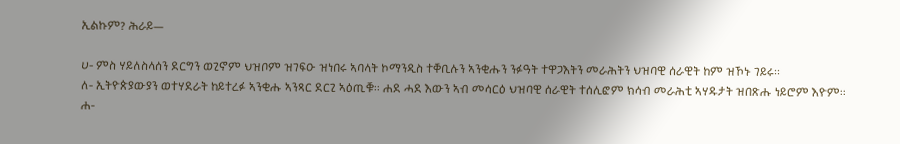ኢልኩም? ሕራይ—

ሀ- ምስ ሃይለስላሰን ደርግን ወጊኖም ህዝቦም ዝገፍዑ ዝነበሩ ኣባላት ኮማንዲስ ተቐቢሉን ኣንቂሑን ንፉዓት ተዋጋእትን መራሕትን ህዝባዊ ሰራዊት ከም ዝኾኑ ገይሩ።
ለ- ኢትዮጵያውያን ወተሃደራት ከይተረፉ ኣንቂሑ ኣንጻር ደርጊ ኣዕጢቑ። ሐደ ሓደ እውን ኣብ መሳርዕ ህዝባዊ ሰራዊት ተሰሊፎም ክሳብ መራሕቲ ኣሃዱታት ዝበጽሑ ነይሮም እዮም።
ሐ-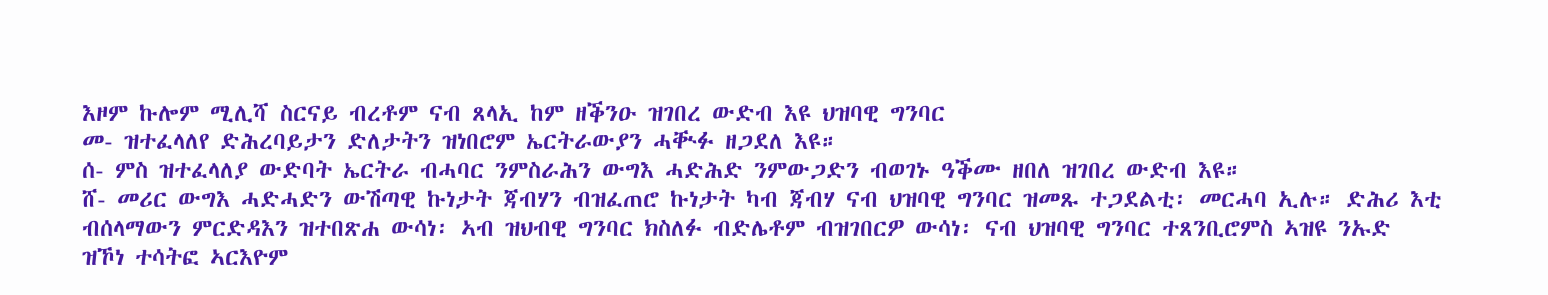እዞም ኩሎም ሚሊሻ ስርናይ ብረቶም ናብ ጸላኢ ከም ዘቕንዑ ዝገበረ ውድብ እዩ ህዝባዊ ግንባር
መ- ዝተፈላለየ ድሕረባይታን ድለታትን ዝነበሮም ኤርትራውያን ሓቚፉ ዘጋደለ እዩ።
ሰ- ምስ ዝተፈላለያ ውድባት ኤርትራ ብሓባር ንምስራሕን ውግእ ሓድሕድ ንምውጋድን ብወገኑ ዓቕሙ ዘበለ ዝገበረ ውድብ እዩ።
ሸ- መሪር ውግእ ሓድሓድን ውሽጣዊ ኩነታት ጃብሃን ብዝፈጠሮ ኩነታት ካብ ጃብሃ ናብ ህዝባዊ ግንባር ዝመጹ ተጋደልቲ፡ መርሓባ ኢሉ። ድሕሪ እቲ ብሰላማውን ምርድዳእን ዝተበጽሐ ውሳነ፡ ኣብ ዝህብዊ ግንባር ክስለፉ ብድሌቶም ብዝገበርዎ ውሳነ፡ ናብ ህዝባዊ ግንባር ተጸንቢሮምስ ኣዝዩ ንኡድ ዝኾነ ተሳትፎ ኣርእዮም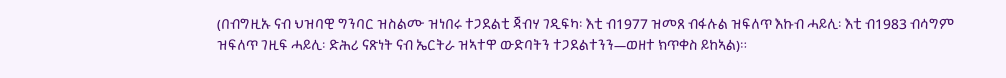(በብግዚኡ ናብ ህዝባዊ ግንባር ዝስልሙ ዝነበሩ ተጋደልቲ ጃብሃ ገዲፍካ፡ እቲ ብ1977 ዝመጸ ብፋሉል ዝፍለጥ እኩብ ሓይሊ፡ እቲ ብ1983 ብሳግም ዝፍለጥ ገዚፍ ሓይሊ፡ ድሕሪ ናጽነት ናብ ኤርትራ ዝኣተዋ ውድባትን ተጋደልተንን—ወዘተ ክጥቀስ ይከኣል)።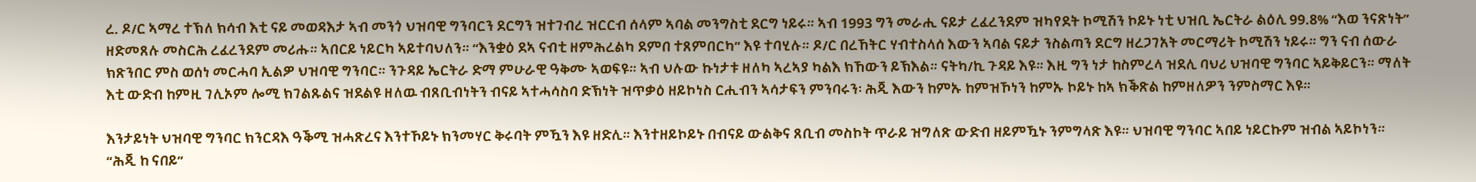ረ. ዶ/ር ኣማረ ተኽለ ክሳብ እቲ ናይ መወዳእታ ኣብ መንጎ ህዝባዊ ግንባርን ደርግን ዝተገብረ ዝርርብ ሰላም ኣባል መንግስቲ ደርግ ነይሩ። ኣብ 1993 ግን መራሒ ናይታ ረፈረንደም ዝካየደት ኮሚሽን ኮይኑ ነቲ ህዝቢ ኤርትራ ልዕሊ 99.8% “እወ ንናጽነት” ዘድመጸሉ መስርሕ ረፈረንደም መሪሑ። ኣበርይ ነይርካ ኣይተባህለን። “እንቋዕ ደኣ ናብቲ ዘምሕረልካ ደምበ ተጸምበርካ” እዩ ተባሂሉ። ዶ/ር በረኸትር ሃብተስላሰ እውን ኣባል ናይታ ንስልጣን ደርግ ዘረጋገአት መርማሪት ኮሚሽን ነይሩ። ግን ናብ ሰውራ ክጽንበር ምስ ወሰነ መርሓባ ኢልዎ ህዝባዊ ግንባር። ንጉዳይ ኤርትራ ድማ ምሁራዊ ዓቅሙ ኣወፍዩ። ኣብ ህሉው ኩነታቱ ዘለካ ኣረኣያ ካልእ ክኸውን ይኽእል። ናትካ/ኪ ጉዳይ እዩ። እዚ ግን ነታ ከስምረላ ዝደሊ ባህሪ ህዝባዊ ግንባር ኣይቅይርን። ማለት እቲ ውድብ ከምዚ ገሊኦም ሎሚ ክገልጹልና ዝደልዩ ዘለዉ ብጸቢብነትን ብናይ ኣተሓሳስባ ድኽነት ዝጥቃዕ ዘይኮነስ ርሒብን ኣሳታፍን ምንባሩን፡ ሕጂ እውን ከምኡ ከምዝኾነን ከምኡ ኮይኑ ከኣ ክቕጽል ከምዘለዎን ንምስማር እዩ።

እንታይነት ህዝባዊ ግንባር ክንርዳእ ዓቕሚ ዝሓጽረና እንተኾይኑ ክንመሃር ቅሩባት ምዃን እዩ ዘድሊ። እንተዘይኮይኑ በብናይ ውልቅና ጸቢብ መስኮት ጥራይ ዝግለጽ ውድብ ዘይምዃኑ ንምግላጽ እዩ። ህዝባዊ ግንባር ኣበይ ነይርኩም ዝብል ኣይኮነን። “ሕጂ ከ ናበይ”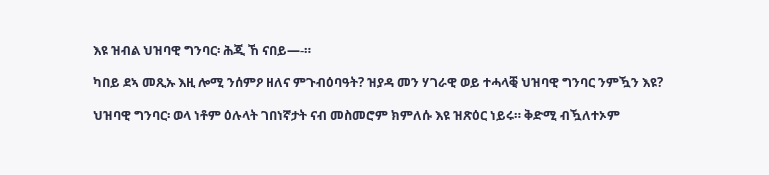እዩ ዝብል ህዝባዊ ግንባር፡ ሕጂ ኸ ናበይ—-።

ካበይ ደኣ መጺኡ እዚ ሎሚ ንሰምዖ ዘለና ምጉብዕባዓት? ዝያዳ መን ሃገራዊ ወይ ተሓላቒ ህዝባዊ ግንባር ንምዃን እዩ?

ህዝባዊ ግንባር፡ ወላ ነቶም ዕሉላት ገበነኛታት ናብ መስመሮም ክምለሱ እዩ ዝጽዕር ነይሩ። ቅድሚ ብዃለተኦም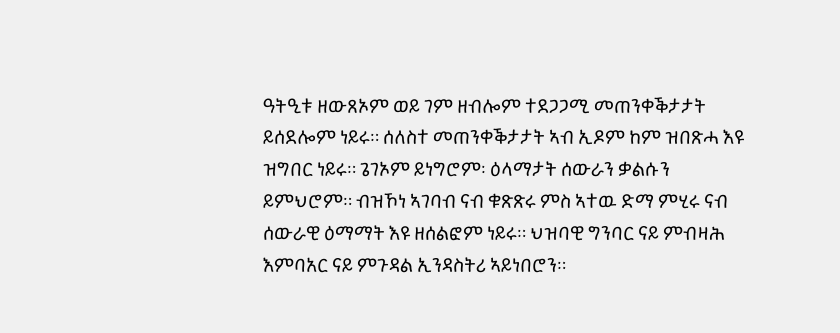ዓትዒቱ ዘውጸኦም ወይ ገም ዘብሎም ተደጋጋሚ መጠንቀቕታታት ይሰደሎም ነይሩ። ሰለስተ መጠንቀቕታታት ኣብ ኢዶም ከም ዝበጽሓ እዩ ዝግበር ነይሩ። ጌገኦም ይነግሮም፡ ዕላማታት ሰውራን ቃልሱን ይምህሮም። ብዝኾነ ኣገባብ ናብ ቁጽጽሩ ምስ ኣተዉ ድማ ምሂሩ ናብ ሰውራዊ ዕማማት እዩ ዘሰልፎም ነይሩ። ህዝባዊ ግንባር ናይ ምብዛሕ እምባአር ናይ ምጉዳል ኢንዳስትሪ ኣይነበሮን።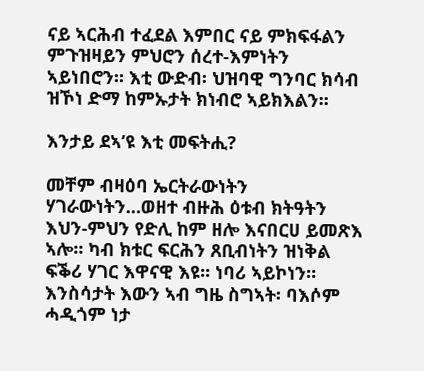ናይ ኣርሕብ ተፈደል እምበር ናይ ምክፍፋልን ምጉዝዛይን ምህሮን ሰረተ-እምነትን ኣይነበሮን። እቲ ውድብ፡ ህዝባዊ ግንባር ክሳብ ዝኾነ ድማ ከምኡታት ክነብሮ ኣይክእልን።

እንታይ ደኣ’ዩ እቲ መፍትሒ?

መቸም ብዛዕባ ኤርትራውነትን ሃገራውነትን…ወዘተ ብዙሕ ዕቱብ ክትዓትን እህን-ምህን የድሊ ከም ዘሎ እናበርሀ ይመጽእ ኣሎ። ካብ ክቱር ፍርሕን ጸቢብነትን ዝነቅል ፍቕሪ ሃገር እዋናዊ እዩ። ነባሪ ኣይኮነን። እንስሳታት እውን ኣብ ግዜ ስግኣት፡ ባእሶም ሓዲጎም ነታ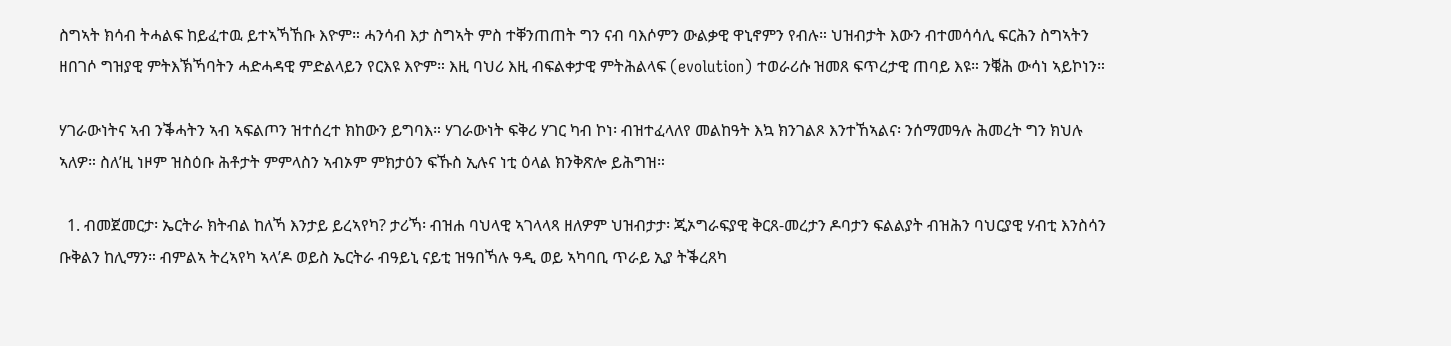ስግኣት ክሳብ ትሓልፍ ከይፈተዉ ይተኣኻኸቡ እዮም። ሓንሳብ እታ ስግኣት ምስ ተቐንጠጠት ግን ናብ ባእሶምን ውልቃዊ ዋኒኖምን የብሉ። ህዝብታት እውን ብተመሳሳሊ ፍርሕን ስግኣትን ዘበገሶ ግዝያዊ ምትእኽኻባትን ሓድሓዳዊ ምድልላይን የርእዩ እዮም። እዚ ባህሪ እዚ ብፍልቀታዊ ምትሕልላፍ (evolution) ተወራሪሱ ዝመጸ ፍጥረታዊ ጠባይ እዩ። ንቑሕ ውሳነ ኣይኮነን።

ሃገራውነትና ኣብ ንቕሓትን ኣብ ኣፍልጦን ዝተሰረተ ክከውን ይግባእ። ሃገራውነት ፍቅሪ ሃገር ካብ ኮነ፡ ብዝተፈላለየ መልከዓት እኳ ክንገልጾ እንተኸኣልና፡ ንሰማመዓሉ ሕመረት ግን ክህሉ ኣለዎ። ስለ’ዚ ነዞም ዝስዕቡ ሕቶታት ምምላስን ኣብኦም ምክታዕን ፍኹስ ኢሉና ነቲ ዕላል ክንቅጽሎ ይሕግዝ።

  1. ብመጀመርታ፡ ኤርትራ ክትብል ከለኻ እንታይ ይረኣየካ? ታሪኻ፡ ብዝሐ ባህላዊ ኣገላላጻ ዘለዎም ህዝብታታ፡ ጂኦግራፍያዊ ቅርጸ-መረታን ዶባታን ፍልልያት ብዝሕን ባህርያዊ ሃብቲ እንስሳን ቡቅልን ከሊማን። ብምልኣ ትረኣየካ ኣላ’ዶ ወይስ ኤርትራ ብዓይኒ ናይቲ ዝዓበኻሉ ዓዲ ወይ ኣካባቢ ጥራይ ኢያ ትቕረጸካ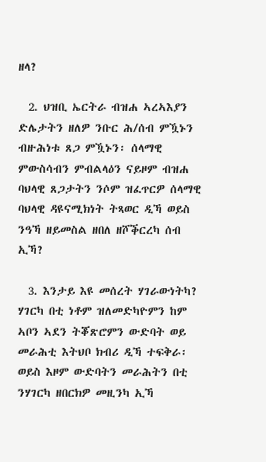ዘላ?

  2. ህዝቢ ኤርትራ ብዝሐ ኣረኣእያን ድሌታትን ዘለዎ ንቡር ሕ/ሰብ ምዃኑን ብዙሕነቱ ጸጋ ምዃኑን፡ ሰላማዊ ምውስሳብን ምብልላዕን ናይዞም ብዝሐ ባህላዊ ጸጋታትን ንሶም ዝፈጥርዎ ሰላማዊ ባህላዊ ዳዩናሚክነት ትጻወር ዲኻ ወይስ ንዓኻ ዘይመስል ዘበለ ዘሾቕርረካ ሰብ ኢኻ?

  3. እንታይ እዩ መሰረት ሃገራውነትካ? ሃገርካ በቲ ነቶም ዝለመድካዮምን ከም ኣቦን ኣደን ትቖጽሮምን ውድባት ወይ መራሕቲ እትህቦ ክብሪ ዲኻ ተፍቅራ፡ ወይስ እዞም ውድባትን መራሕትን በቲ ንሃገርካ ዘበርክዎ መዚንካ ኢኻ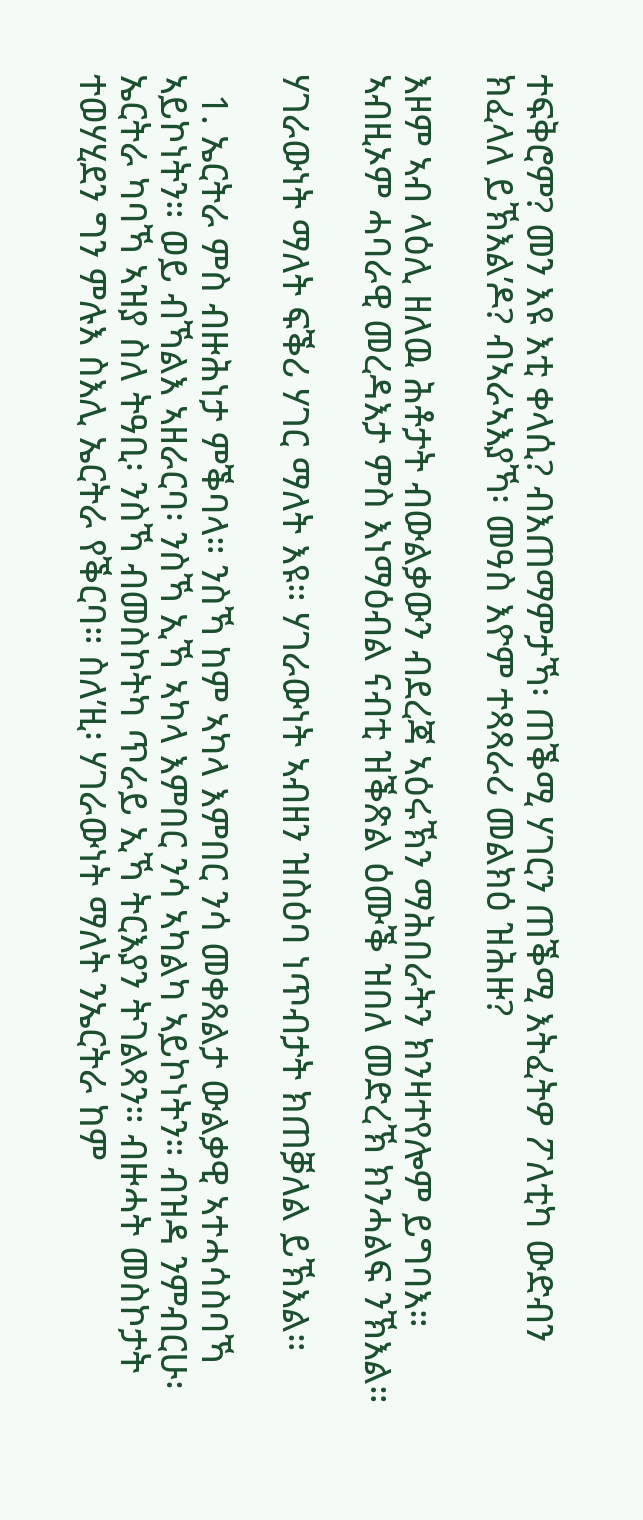ተፍቅሮም? መን እዩ እቲ ቀላሲ? ብእጠማምታኻ፡ ጠቕሚ ሃገርን ጠቕሚ እትፈትዎ ፖለቲካ ውድብን ክፈላለ ይኽእል’ዶ? ብኣራኣእያኻ፡ መዓስ እዮም ተጻጻራሪ መልክዕ ዝሕዙ?

እዞም ኣብ ላዕሊ ዘለዉ ሕቶታት ብውልቃውን ብደረጃ ኣዕሩኽን ማሕበራትን ክንዛተየሎም ይግባእ። ኣብዚኦም ሓባራዊ መረዳእታ ምስ እነማዕብል ናብቲ ዝቕጽል ዕሙቕ ዝበለ መድረኽ ክንሓልፍ ንኽእል።

ሃገራውነት ማለት ፍቕሪ ሃገር ማለት እዩ። ሃገራውነት ኣብዘን ዝስዕባ ነጥብታት ክጠቓለል ይኽእል።

  1. ኤርትራ ምስ ብዙሕነታ ምቕባላ። ንስኻ ከም ኣካላ እምበር ንሳ መቀጸልታ ውልቃዊ ኣተሓሳስባኻ ኣይኮነትን። ወይ ብኻልእ ኣዘራርባ፡ ንስኻ ኢኻ ኣካላ እምበር ንሳ ኣካልካ ኣይኮነትን። ብዝዳ ንምብርሁ፡ ኤርትራ ካባኻ ኣዝያ ስለ ትዓቢ፡ ንስኻ ብመስኮትካ ጥራይ ኢኻ ትርእያን ትገልጻን። ብዙሓት መስኮታት ተወሃሂደን ግን ምሉእ ስእሊ ኤርትራ የቕርባ። ስለ’ዚ፡ ሃገራውነት ማለት ንኤርትራ ከም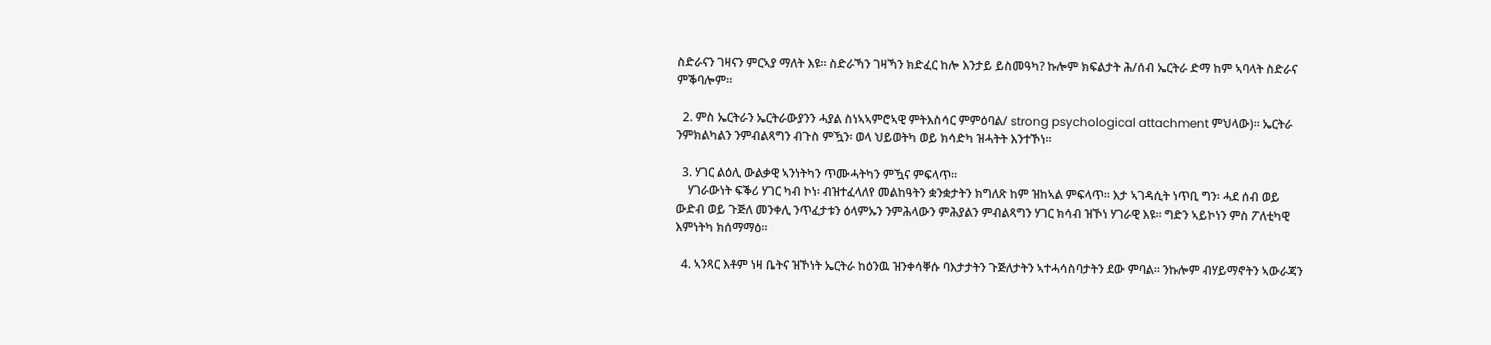ስድራናን ገዛናን ምርኣያ ማለት እዩ። ስድራኻን ገዛኻን ክድፈር ከሎ እንታይ ይስመዓካ? ኩሎም ክፍልታት ሕ/ሰብ ኤርትራ ድማ ከም ኣባላት ስድራና ምቕባሎም።

  2. ምስ ኤርትራን ኤርትራውያንን ሓያል ስነኣኣምሮኣዊ ምትእስሳር ምምዕባል/ strong psychological attachment ምህላው)። ኤርትራ ንምክልካልን ንምብልጻግን ብጉስ ምዃን፡ ወላ ህይወትካ ወይ ክሳድካ ዝሓትት እንተኾነ።

  3. ሃገር ልዕሊ ውልቃዊ ኣንነትካን ጥሙሓትካን ምዃና ምፍላጥ።
    ሃገራውነት ፍቕሪ ሃገር ካብ ኮነ፡ ብዝተፈላለየ መልከዓትን ቋንቋታትን ክግለጽ ከም ዝከኣል ምፍላጥ። እታ ኣገዳሲት ነጥቢ ግን፡ ሓደ ሰብ ወይ ውድብ ወይ ጉጅለ መንቀሊ ንጥፈታቱን ዕላምኡን ንምሕላውን ምሕያልን ምብልጻግን ሃገር ክሳብ ዝኾነ ሃገራዊ እዩ። ግድን ኣይኮነን ምስ ፖለቲካዊ እምነትካ ክሰማማዕ።

  4. ኣንጻር እቶም ነዛ ቤትና ዝኾነት ኤርትራ ከዕንዉ ዝንቀሳቐሱ ባእታታትን ጉጅለታትን ኣተሓሳስባታትን ደው ምባል። ንኩሎም ብሃይማኖትን ኣውራጃን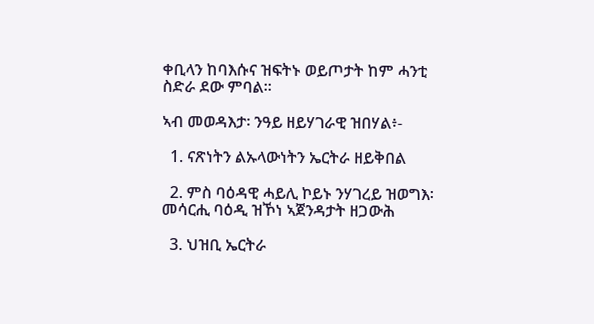ቀቢላን ከባእሱና ዝፍትኑ ወይጦታት ከም ሓንቲ ስድራ ደው ምባል።

ኣብ መወዳእታ፡ ንዓይ ዘይሃገራዊ ዝበሃል፥-

  1. ናጽነትን ልኡላውነትን ኤርትራ ዘይቅበል

  2. ምስ ባዕዳዊ ሓይሊ ኮይኑ ንሃገረይ ዝወግእ፡ መሳርሒ ባዕዲ ዝኾነ ኣጀንዳታት ዘጋውሕ

  3. ህዝቢ ኤርትራ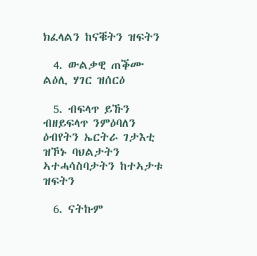ክፈላልን ከናቑትን ዝፍትን

  4. ውልቃዊ ጠቕሙ ልዕሊ ሃገር ዝሰርዕ

  5. ብፍላጥ ይኹን ብዘይፍላጥ ንምዕባለን ዕብየትን ኤርትራ ገታእቲ ዝኾኑ ባህልታትን ኣተሓሳስባታትን ከተኣታቱ ዝፍትን

  6. ናትኩም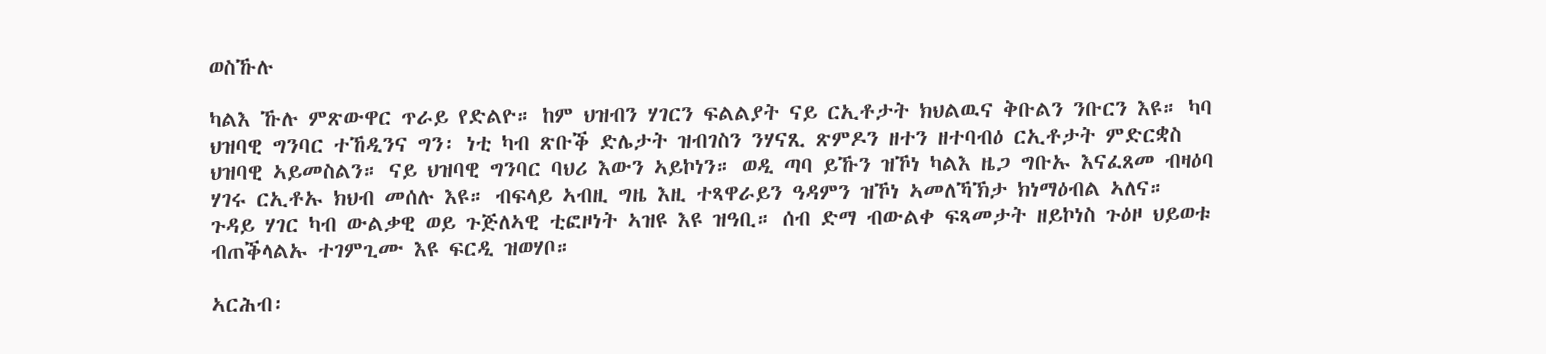ወስኹሉ

ካልእ ኹሉ ምጽውዋር ጥራይ የድልዮ። ከም ህዝብን ሃገርን ፍልልያት ናይ ርኢቶታት ክህልዉና ቅቡልን ንቡርን እዩ። ካባ ህዝባዊ ግንባር ተኸዲንና ግን፡ ነቲ ካብ ጽቡቕ ድሌታት ዝብገስን ንሃናጺ ጽምዶን ዘተን ዘተባብዕ ርኢቶታት ምድርቋስ ህዝባዊ ኣይመስልን። ናይ ህዝባዊ ግንባር ባህሪ እውን ኣይኮነን። ወዲ ጣባ ይኹን ዝኾነ ካልእ ዜጋ ግቡኡ እናፈጸመ ብዛዕባ ሃገሩ ርኢቶኡ ክህብ መሰሉ እዩ። ብፍላይ ኣብዚ ግዜ እዚ ተጻዋራይን ዓዳምን ዝኾነ ኣመለኻኽታ ክነማዕብል ኣለና። ጉዳይ ሃገር ካብ ውልቃዊ ወይ ጉጅለኣዊ ቲፎዞነት ኣዝዩ እዩ ዝዓቢ። ሰብ ድማ ብውልቀ ፍጻመታት ዘይኮነስ ጉዕዞ ህይወቱ ብጠቕላልኡ ተገምጊሙ እዩ ፍርዲ ዝወሃቦ።

ኣርሕብ፡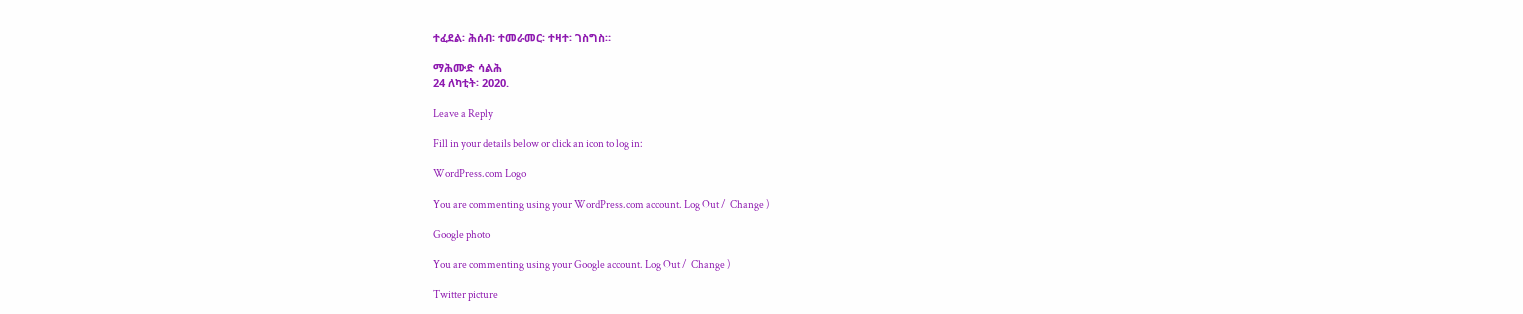ተፈደል፡ ሕሰብ፡ ተመራመር፡ ተዛተ፡ ገስግስ።

ማሕሙድ ሳልሕ
24 ለካቲት፡ 2020.

Leave a Reply

Fill in your details below or click an icon to log in:

WordPress.com Logo

You are commenting using your WordPress.com account. Log Out /  Change )

Google photo

You are commenting using your Google account. Log Out /  Change )

Twitter picture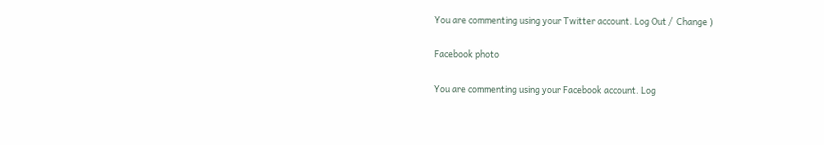You are commenting using your Twitter account. Log Out /  Change )

Facebook photo

You are commenting using your Facebook account. Log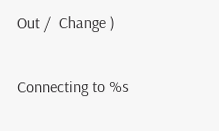Out /  Change )

Connecting to %s